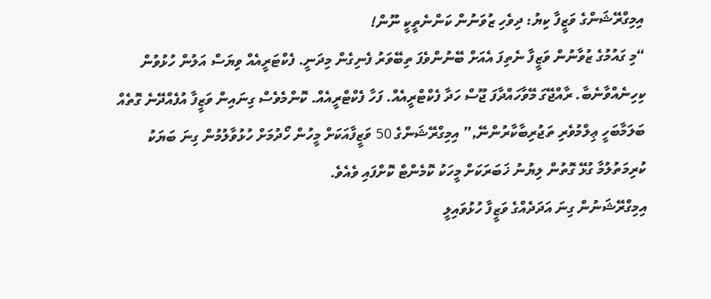އިމިގްރޭޝަންގެ ވަޒީފާ ކިޔު: ދިވެހި ޒުވަނުން ކަންނެތީކީ ނޫން!
“މި ގައުމުގެ ޒުވާނުން ވަޒީފާ ނެތިފަ އެއަށް ބޭނުންވެފަ ތިބޭވަރު ފެނިގެން މިދަނީ. ފެކްޓަރީއެއް ވިޔަސް އަލުން ހުޅުވުން ކިހިނެއްވާނެބާ. ރާއްޖޭގަ މޭވާހައްދާފަ ޖޫސް ހަދާ ފެކްޓްރީއެއް. ފަހާ ފެކްޓްރީއެއް. ކޮންމެވެސް ގިނައިން ވަޒީފާ އުފެއްދޭނެ ގޮތެއް ބަލަމާބަހީ ޢިލްމުވެރި ތަޖުރިބާކާރުންނޭ,” އިމިގްރޭޝަންގެ 50 ވަޒީފާއަކަށް މީހުން ހޯދުމަށް ހުޅުވާލުމުން ގިނަ ބަޔަކު ކުރިމަތުލުމާ ގުޅޭ ގޮތުން ލިޔުނު ޚަބަރަކަށް މީހަކު ކޮމެންޓް ކޮށްފައި ވެއެވެ.
އިމިގްރޭޝަނުން ގިނަ އަދަދެއްގެ ވަޒީފާ ހުޅުވައިލީ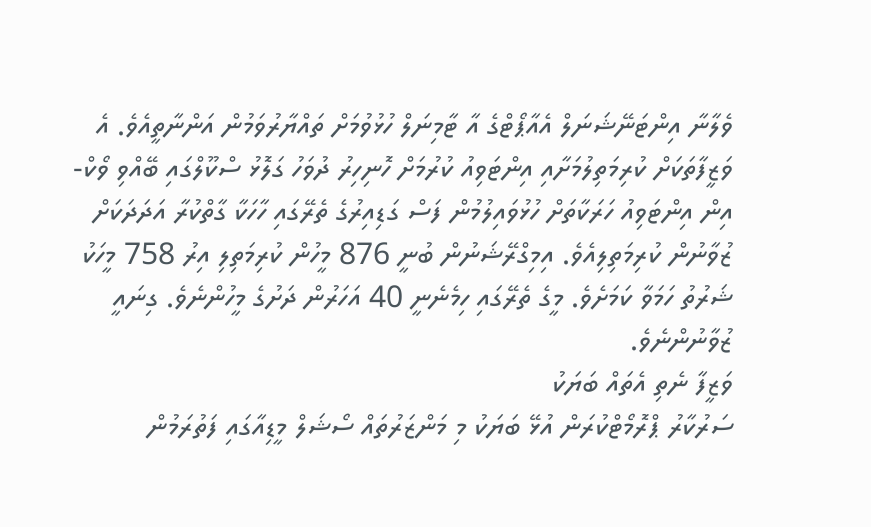ވެލާނާ އިންޓަނޭޝަނަލް އެއާޕޯޓްގެ އާ ޓާމިނަލް ހުޅުވުމަށް ތައްޔާރުވަމުން އަންނާތީއެވެ. އެ ވަޒީފާތަކަށް ކުރިމަތިލުމަށާއި އިންޓަވިއު ކުރުމަށް ހޮނިހިރު ދުވަހު ގަލޮޅު ސްކޫލްގައި ބޭއްވި ވޯކް-އިން އިންޓަވިއު ހަރަކާތަށް ހުޅުވައިލުމުން ފަސް ގަޑިއިރުގެ ތެރޭގައި ހާހަކާ ގާތްކުރާ އަދަދަކަށް ޒުވާނުން ކުރިމަތިލިއެވެ. އިމިގްރޭޝަނުން ބުނީ 876 މީހުން ކުރިމަތިލި އިރު 758 މީހަކު ޝަރުތު ހަމަވާ ކަމަށެވެ. މީގެ ތެރޭގައި ހިމެނެނީ 40 އަހަރުން ދަށުގެ މީހުންނެވެ. ގިނައީ ޒުވާނުންނެވެ.
ވަޒީފާ ނެތި އެތައް ބަޔަކު
ސަރުކާރު ޕްރޮމޯޓްކުރަން އުޅޭ ބަޔަކު މި މަންޒަރުތައް ސޯޝަލް މީޑިއާގައި ފަތުރަމުން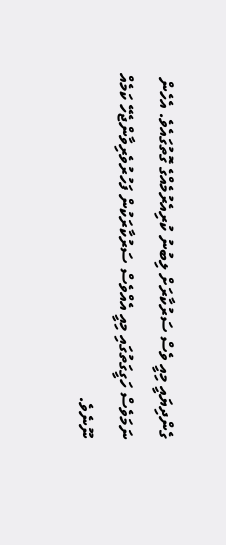ގެންދިޔައީ މިއީ ވެސް ސަރުކާރަށް ލިބުނު ކުރިއެރުމެއްގެ ގޮތުގައެވެ. އެހެން ނަމަވެސް ހަގީގަތުގައި މިއީ އެއްވެސް ސަރުކާރަކުން ފަހުރުވެރިވާންޖެހޭ ކަމެއް ނޫނެވެ.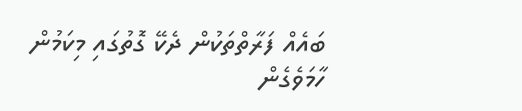ބައެއް ފަރާތްތަކުން ދެކޭ ގޮތުގައި މިކަމުން ހާމަވެގެން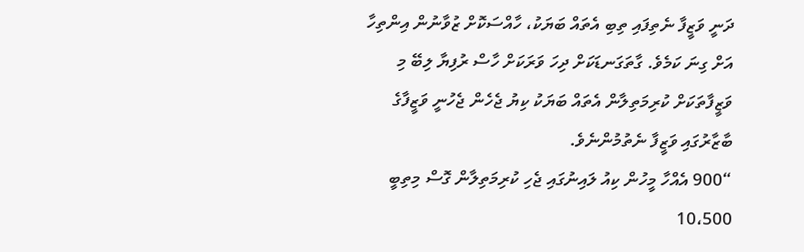ދަނީ ވަޒީފާ ނެތިފައި ތިބި އެތައް ބަޔަކު، ހާއްސަކޮށް ޒުވާނުން އިންތިހާ އަށް ގިނަ ކަމެވެ. ގާތަގަނޑަކަށް ދިހަ ވަރަކަށް ހާސް ރުފިޔާ ލިބޭ މި ވަޒީފާތަކަށް ކުރިމަތިލާން އެތައް ބަޔަކު ކިޔު ޖެހެން ޖެހުނީ ވަޒީފާގެ ބާޒާރުގައި ވަޒީފާ ނެތުމުންނެވެ.
“900 އެއްހާ މީހުން ކިއު ލައިނުގައި ޖެހި ކުރިމަތިލާން ގޮސް މިތިބީ 10،500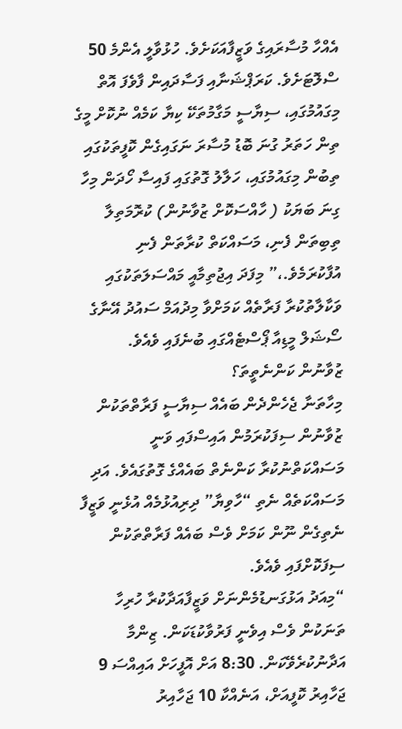އެއްހާ މުސާރައިގެ ވަޒީފާއަކަށެވެ. ހުޅުވާލީ އެންމެ 50 ސްލޮޓަށެވެ. ކަރަޕްޝަނާއި ފަސާދައިން ފާވެފަ އޮތް މިގައުމުގައި، ސިޔާސީ މަގާމުތަކޭ ކިޔާ ކަމެއް ނުކޮށް މީގެ ތިން ހަތަރު ގުނަ ބޮޑު މުސާރަ ނަގައިގެން ކޮފީތަކުގައި ތިބުން މިގައުމުގައި، ހަލާލު ގޮތުގައި ފައިސާ ހޯދަން މިހާ ގިނަ ބަޔަކު ( ހާއްސަކޮށް ޒުވާނުން) ކުރޮމަތިލާ ތިބިތަން ފެނި، މަސައްކަތް ކުރާތަން ފެނި އުފާކުރަމެވެ.،” މިފަދަ އިޖުތިމާއީ މައްސަލަތަކުގައި ވަކާލާތުކުރާ ފަރާތެއް ކަމަށްވާ މިދުއަމް ސައުދު އޭނާގެ ސޯޝަލް މީޑިއާ ޕޯސްޓެއްގައި ބުނެފައި ވެއެވެ.
ޒުވާނުން ކަންނެތީތަ؟
މިހާތަނާ ޖެހެންދެން ބައެއް ސިޔާސީ ފަރާތްތަކުން ޒުވާނުން ސިފަކުރަމުން އައިސްފައި ވަނީ މަސައްކަތްނުކުރާ ކަންނެތް ބައެއްގެ ގޮތުގައެވެ. އަދި މަސައްކަތެއް ނެތި “ހާވިޔާ” ދިރިއުޅުމެއް އުޅެނީ ވަޒީފާ ނެތިގެން ނޫން ކަމަށް ވެސް ބައެއް ފަރާތްތަކުން ސިފަކޮށްފައި ވެއެވެ.
“މިއަދު އަޅުގަނޑުމެންނަށް ވަޒީފާއަދާކުރާ ހުރިހާ ތަނަކުން ވެސް އިވެނީ ފަރުވާކުޑަކަން. ޒިންމާ އަދާނުކުރެވޭކަން. 8:30 އަށް އޮފީހަށް އައިއްސަ 9 ޖަހާއިރު ކޮފީއަށް، އަނެއްކާ 10 ޖަހާއިރު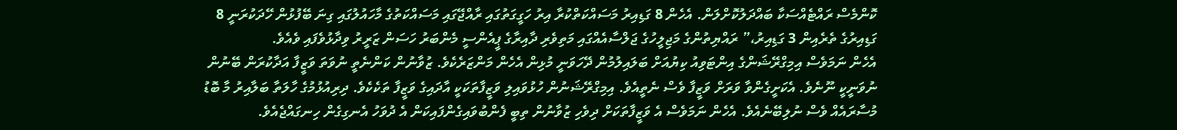ކޮންމެސް ރައްޓެއްސަކާ ބައްދަލުކޮށްލަން. އެހެން 8 ގަޑިއިރު މަސައްކަތްކުރާ އިރު ހަގީގަތުގައި ރާއްޖޭގައި މަސައްކަތުގެ މާހައުލުގައި ގިނަ ބޭފުޅުން ހޭދަކުރަނީ 8 ގަޑިއިރުގެ ތެރެއިން 3 ގަޑިއިރު،” ރައްޔިތުންގެ މަޖިލީހުގެ ޖަލްސާއެއްގައި މަތިވެރި ދާއިރާގެ ޕީއެންސީ މެންބަރު ހަސަން ޒަރީރު ވިދާޅުވެފައި ވެއެވެ.
އެހެން ނަމަވެސް އިމިގްރޭޝަންގެ އިންޓަވިއު ކިޔުއަށް ބަލައިލުމުން ދޭހަވަނީ މުޅިން އެހެން މަންޒަރެކެވެ. ޒުވާނުން ކަންނެތީ ނުވަތަ ވަޒީފާ އަދާކުރަން ބޭނުން ނުވަނީކީ ނޫނެވެ. އެކަށީގެންވާ ވަރަށް ވަޒީފާ ވެސް ނެތީއެވެ. އިމިގްރޭޝަނުން ހުޅުވައިލި ވަޒީފާތަކަކީ އާދައިގެ ވަޒީފާ ތަކެކެވެ. ދިރިއުޅުމުގެ ހާލަތާ ބަލާއިރު މާ ބޮޑު މުސާރައެއް ވެސް ނުލިބޭނެއެވެ. އެހެން ނަމަވެސް އެ ވަޒީފާތަކަށް ދިވެހި ޒުވާނުން ތިބީ ފެންބުވައިގެންފައިކަން އެ ދުވަހު އެނގިގެން ހިނގައްޖެއެވެ.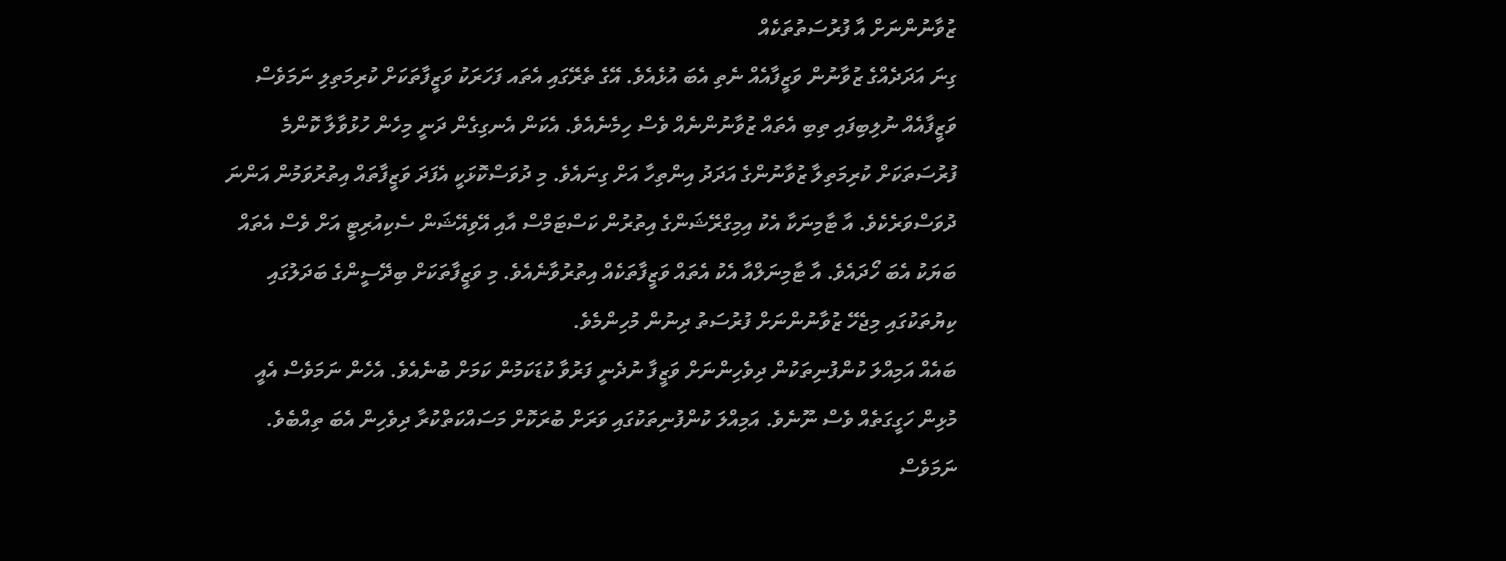ޒުވާނުންނަށް އާ ފުރުސަތުތަކެއް
ގިނަ އަދަދެއްގެ ޒުވާނުން ވަޒީފާއެއް ނެތި އެބަ އުޅެއެވެ. އޭގެ ތެރޭގައި އެތައ ފަހަރަކު ވަޒީފާތަކަށް ކުރިމަތިލި ނަމަވެސް ވަޒީފާއެއް ނުލިބިފައި ތިބި އެތައް ޒުވާނުންނެއް ވެސް ހިމެނެއެވެ. އެކަން އެނގިގެން ދަނީ މިހެން ހުޅުވާލާ ކޮންމެ ފުރުސަތަކަށް ކުރިމަތިލާ ޒުވާނުންގެ އަދަދު އިންތިހާ އަށް ގިނައެވެ. މި ދުވަސްކޮޅަކީ އެފަދަ ވަޒީފާތައް އިތުރުވަމުން އަންނަ ދުވަސްވަރެކެވެ. އާ ޓާމިނަކާ އެކު އިމިގްރޭޝަންގެ އިތުރުން ކަސްޓަމްސް އާއި އޭވިއޭޝަން ސެކިއުރިޓީ އަށް ވެސް އެތައް ބަޔަކު އެބަ ހޯދައެވެ. އާ ޓާމިނަލްއާ އެކު އެތައް ވަޒީފާތަކެއް އިތުރުވާނެއެވެ. މި ވަޒީފާތަކަށް ބިދޭސީންގެ ބަދަލުގައި ކިޔުތަކުގައި މިޖެހޭ ޒުވާނުންނަށް ފުރުސަތު ދިނުން މުހިންމެވެ.
ބައެއް އަމިއްލަ ކުންފުނިތަކުން ދިވެހިންނަށް ވަޒީފާ ނުދެނީ ފަރުވާ ކުޑަކަމުން ކަމަށް ބުނެއެވެ. އެހެން ނަމަވެސް އެއީ މުޅިން ހަގީގަތެއް ވެސް ނޫނެވެ. އަމިއްލަ ކުންފުނިތަކުގައި ވަރަށް ބުރަކޮށް މަސައްކަތްކުރާ ދިވެހިން އެބަ ތިއްބެވެ. ނަމަވެސް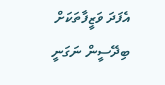އެފަދަ ވަޒީފާތަކަށް ބިދޭސީން ނަގަނީ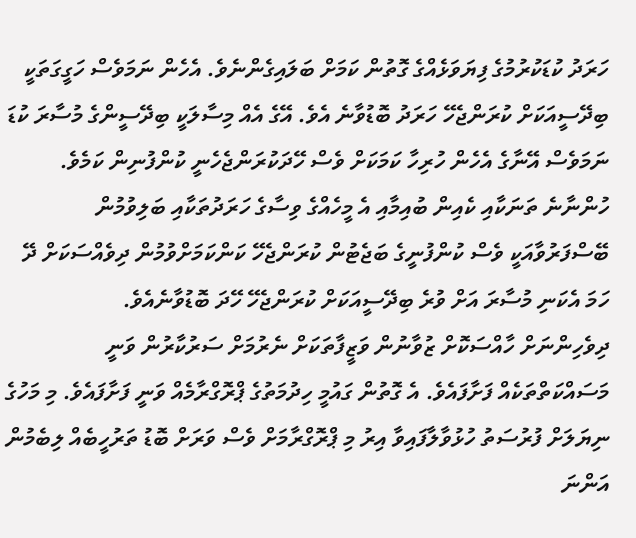ހަރަދު ކުޑަކުރުމުގެ ފިޔަވަޅެއްގެ ގޮތުން ކަމަށް ބަލައިގެންނެވެ. އެހެން ނަމަވެސް ހަގީގަތަކީ ބިދޭސީއަކަށް ކުރަންޖެހޭ ހަރަދު ބޮޑުވާނެ އެވެ. އޭގެ އެއް މިސާލަކީ ބިދޭސީންގެ މުސާރަ ކުޑަ ނަމަވެސް އޭނާގެ އެހެން ހުރިހާ ކަމަކަށް ވެސް ހޭދަކުރަންޖެހެނީ ކުންފުނިން ކަމެވެ. ހުންނާނެ ތަނަކާއި ކެއިން ބުއިމާއި އެ މީހެއްގެ ވިސާގެ ހަރަދުތަކާއި ބަލިވުމުން ބޭސްފަރުވާއަކީ ވެސް ކުންފުނީގެ ބަޖެޓުން ކުރަންޖެހޭ ކަންކަމަށްވުމުން ދިވެއްސަކަށް ދޭ ހަމަ އެކަނި މުސާރަ އަށް ވުރެ ބިދޭސީއަކަށް ކުރަންޖެހޭ ހޭދަ ބޮޑުވާނެއެވެ.
ދިވެހިންނަށް ހާއްސަކޮށް ޒުވާނުން ވަޒީފާތަކަށް ނެރުމަށް ސަރުކާރުން ވަނީ މަސައްކަތްތަކެއް ފަށާފައެވެ. އެ ގޮތުން ގައުމީ ހިދުމަތުގެ ޕްރޮގްރާމެއް ވަނީ ފަށާފައެވެ. މި މަހުގެ ނިޔަލަށް ފުރުސަތު ހުޅުވާލާފައިވާ އިރު މި ޕްރޮގްރާމަށް ވެސް ވަރަށް ބޮޑު ތަރުހީބެއް ލިބެމުން އަންނަ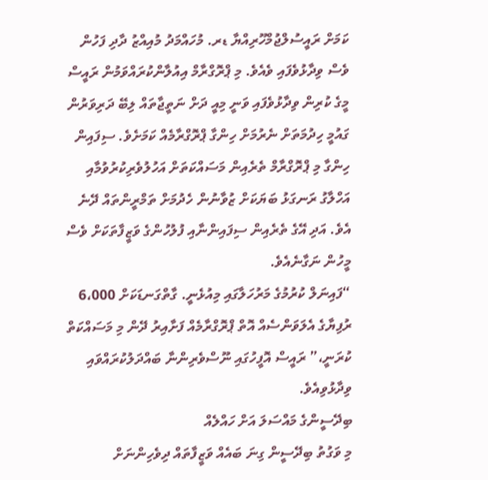ކަމަށް ރައީސުލްޖުމްހޫރިއްޔާ ޑރ. މުހައްމަދު މުއިއްޒު ދާދި ފަހުން ވެސް ވިދާޅުވެފައި ވެއެވެ. މި ޕްރޮގްރާމް އިއުލާންކުރައްވަމުން ރައީސް މީގެ ކުރިން ވިދާޅުވެފައި ވަނީ މިއީ ދަށް ނަތީޖާތައް ލިބޭ ދަރިވަރުން ގައުމީ ހިދުމަތަށް ނެރުމަށް ހިންގާ ޕްރޮގްރާމެއް ކަމަށެވެ. ސިފައިން ހިންގާ މި ޕްރޮގްރާމް ތެރެއިން މަސައްކަތަށް އަހުލުވެރިކުރުވުމާއި އަހްލާގު ރަނގަޅު ބަޔަކަށް ޒުވާނުން ހެދުމަށް ތަމްރީންތައް ދޭނެ އެވެ. އަދި އޭގެ ތެރެއިން ސިފައިންނާއި ފުލުހުންގެ ވަޒީފާތަކަށް ވެސް މީހުން ނަގާނެއެވެ.
“ފައިނަލް ކުރުމުގެ މަރުހަލާގައި މިއުޅެނީ. ގާތްގަނޑަކަށް 6،000 ރުފިޔާގެ އެލަވަންސެއް އޮތް ޕްރޮގްރާމެއް ފަށާއިރު ދޭން މި މަސައްކަތް ކުރަނީ،” ރައީސް އޮފީހުގައި ނޫސްވެރިންނާ ބައްދަލުކުރައްވައި ވިދާޅުވިއެވެ.
ބިދޭސީންގެ މައްސަލަ އަށް ހައްލެއް
މި ވަގުތު ބިދޭސީން ގިނަ ބައެއް ވަޒީފާތައް ދިވެހިންނަށް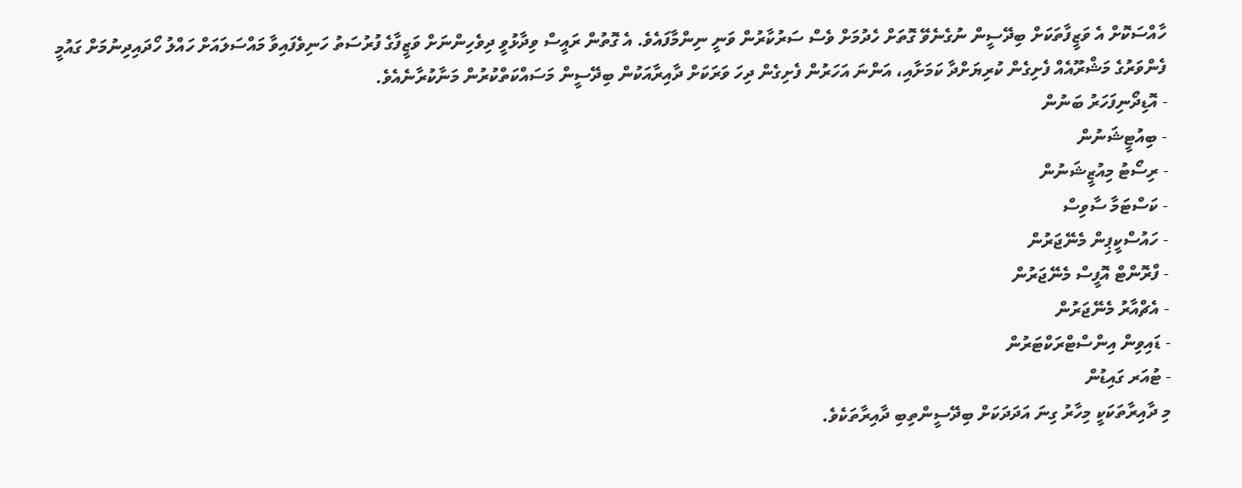ހާއްސަކޮށް އެ ވަޒީފާތަކަށް ބިދޭސީން ނުގެނެވޭ ގޮތަށް ހެދުމަށް ވެސް ސަރުކާރުން ވަނީ ނިންމާފައެވެ. އެ ގޮތުން ރައީސް ވިދާޅުވީ ދިވެހިންނަށް ވަޒީފާގެ ފުރުސަތު ހަނިވެފައިވާ މައްސަލައަށް ހައްލު ހޯދައިދިނުމަށް ގައުމީ ފެންވަރުގެ މަޝްރޫއެއް ފެށިގެން ކުރިޔަށްދާ ކަމަށާއި، އަންނަ އަހަރުން ފެށިގެން ދިހަ ވަރަކަށް ދާއިރާއަކުން ބިދޭސީން މަސައްކަތްކުރުން މަނާކުރާނެއެވެ.
- އޮޑިދޯނިފަހަރު ބަނުން
- ބިއުޓީޝަނުން
- ރިސޯޓު މިއުޒީޝަނުން
- ކަސްޓަމާ ސާވިސް
- ހައުސްކީޕިން މެނޭޖަރުން
- ފްރޮންޓް އޮފީސް މެނޭޖަރުން
- އެޗްއާރު މެނޭޖަރުން
- ޑައިވިން އިންސްޓްރަކްޓަރުން
- ޓުއަރ ގައިޑުން
މި ދާއިރާތަކަކީ މިހާރު ގިނަ އަދަދަކަށް ބިދޭސީންތިބި ދާއިރާތަކެވެ.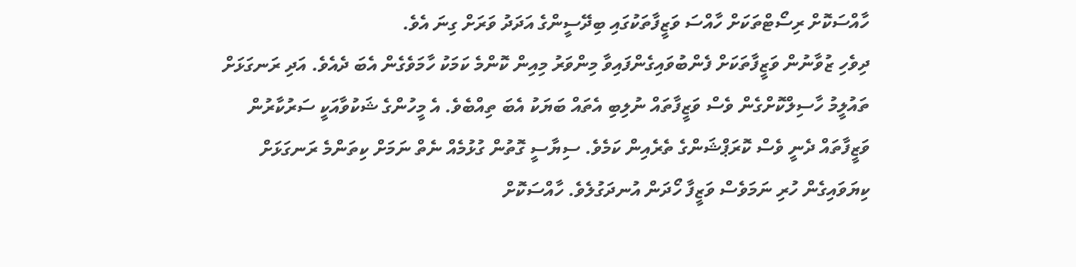ހާއްސަކޮށް ރިސޯޓްތަކަށް ހާއްސަ ވަޒީފާތަކުގައި ބިދޭސީންގެ އަދަދު ވަރަށް ގިނަ އެވެ.
ދިވެހި ޒުވާނުން ވަޒީފާތަކަށް ފެންބުވައިގެންފައިވާ މިންވަރު މިއިން ކޮންމެ ކަމަކު ހާމަވެގެން އެބަ ދެއެވެ. އަދި ރަނގަޅަށް ތައުލީމު ހާސިލްކޮށްގެން ވެސް ވަޒީފާތައް ނުލިބި އެތައް ބަޔަކު އެބަ ތިއްބެވެ. އެ މީހުންގެ ޝަކުވާއަކީ ސަރުކާރުން ވަޒީފާތައް ދެނީ ވެސް ކޮރަޕްޝަންގެ ތެރެއިން ކަމެވެ. ސިޔާސީ ގޮތުން ގުޅުމެއް ނެތް ނަމަށް ކިތަންމެ ރަނގަޅަށް ކިޔަވައިގެން ހުރި ނަމަވެސް ވަޒީފާ ހޯދަން އުނދަގުލެވެ. ހާއްސަކޮށް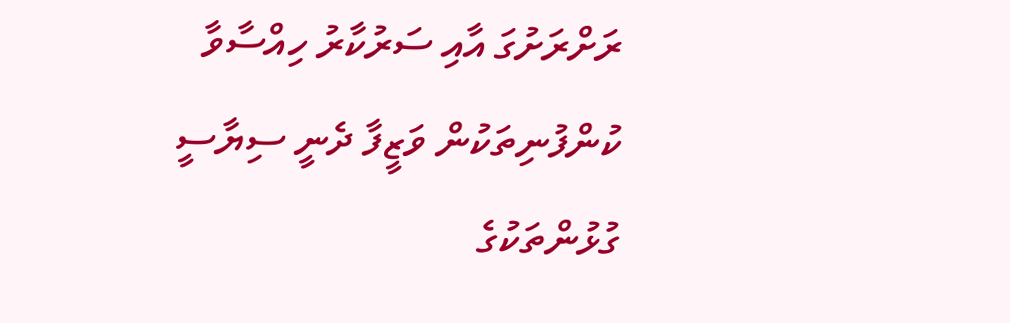ރަށްރަށުގަ އާއި ސަރުކާރު ހިއްސާވާ ކުންފުނިތަކުން ވަޒީފާ ދެނީ ސިޔާސީ ގުޅުންތަކުގެ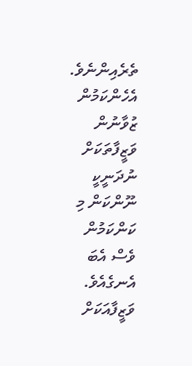ތެރެއިންނެވެ. އެހެންކަމުން ޒުވާނުން ވަޒީފާތަކަށް ނުދަނީކީ ނޫންކަން މި ކަންކަމުން ވެސް އެބަ އެނގެއެވެ. ވަޒީފާއަކަށް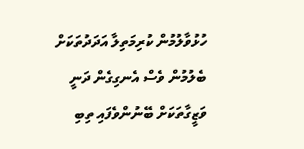ހުޅުވާލުމުން ކުރިމަތިލާ އަދަދުތަކަށް ބެލުމުން ވެސް އެނގިގެން ދަނީ ވަޒީގާތަކަށް ބޭނުންވެފައި ތިބި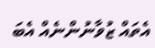އެތައް ޒުވާނުންނެއް އެބަ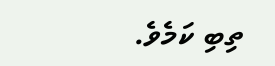ތިބި ކަމެވެ.